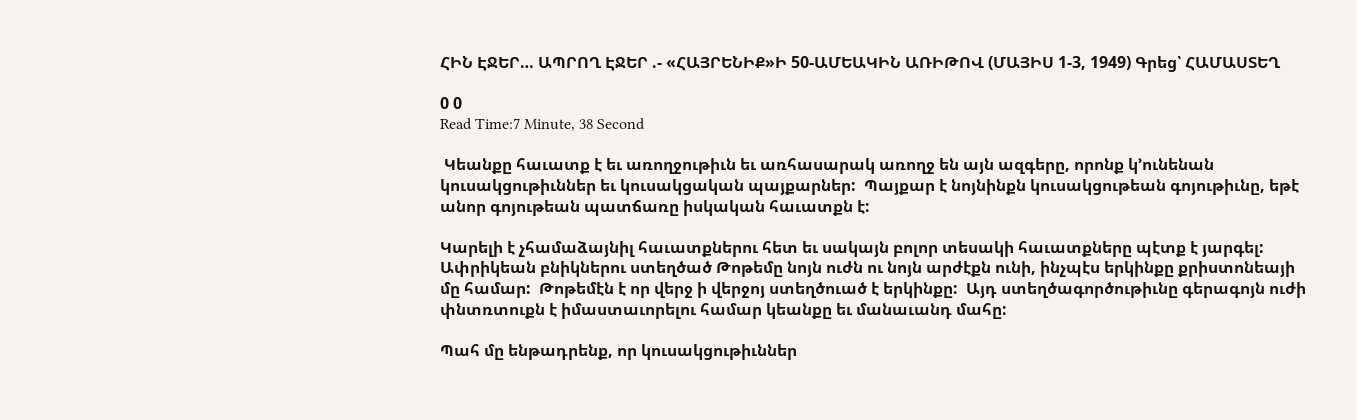ՀԻՆ ԷՋԵՐ… ԱՊՐՈՂ ԷՋԵՐ .- «ՀԱՅՐԵՆԻՔ»Ի 50-ԱՄԵԱԿԻՆ ԱՌԻԹՈՎ (ՄԱՅԻՍ 1-3, 1949) Գրեց՝ ՀԱՄԱՍՏԵՂ

0 0
Read Time:7 Minute, 38 Second

 Կեանքը հաւատք է եւ առողջութիւն եւ առհասարակ առողջ են այն ազգերը, որոնք կ’ունենան կուսակցութիւններ եւ կուսակցական պայքարներ:  Պայքար է նոյնինքն կուսակցութեան գոյութիւնը, եթէ անոր գոյութեան պատճառը իսկական հաւատքն է:

Կարելի է չհամաձայնիլ հաւատքներու հետ եւ սակայն բոլոր տեսակի հաւատքները պէտք է յարգել:  Ափրիկեան բնիկներու ստեղծած Թոթեմը նոյն ուժն ու նոյն արժէքն ունի, ինչպէս երկինքը քրիստոնեայի մը համար:  Թոթեմէն է որ վերջ ի վերջոյ ստեղծուած է երկինքը:  Այդ ստեղծագործութիւնը գերագոյն ուժի փնտռտուքն է իմաստաւորելու համար կեանքը եւ մանաւանդ մահը:

Պահ մը ենթադրենք, որ կուսակցութիւններ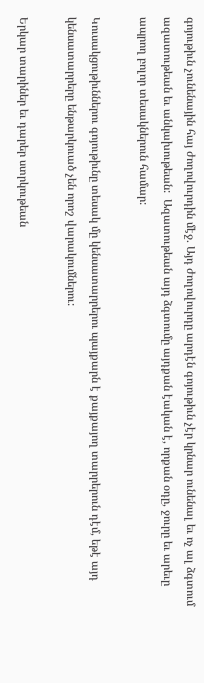գոյութիւն չունենային հայ ժողովուրդին մէջ. Այդ ժողովուրդը արդէն գոյութիւն չէր կրնար ունենալ եւ ոչ ալ ձգտում ազատութեան եւ անկախութեան:  Ազատութեան այդ ձգտումը այդքան էական է, որքան օդը, ջուրը եւ արեւը ապրող բոլոր տեսակներուն համար:

Կուսակցութիւններու գոյութիւնը տեսակ մը կենսատարրերու պայքարն է քայքայող տարրերուն դէմ, եթէ այդ կենսատարրերը ենթարկուած չեն որոշ վարակումներու:

Երկար տարիներ եւ դարեր ստրկութեան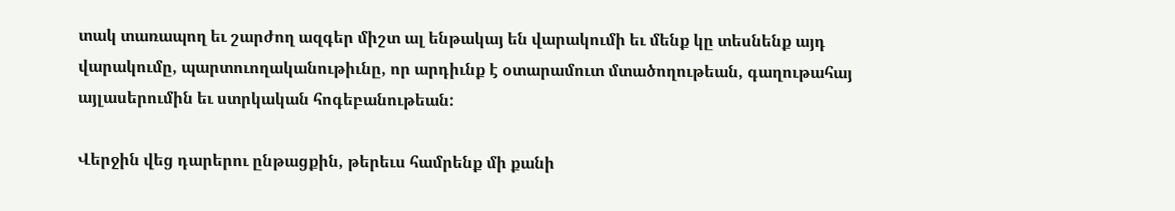տակ տառապող եւ շարժող ազգեր միշտ ալ ենթակայ են վարակումի եւ մենք կը տեսնենք այդ վարակումը, պարտուողականութիւնը, որ արդիւնք է օտարամուտ մտածողութեան, գաղութահայ այլասերումին եւ ստրկական հոգեբանութեան:

Վերջին վեց դարերու ընթացքին, թերեւս համրենք մի քանի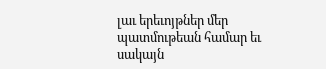լաւ երեւոյթներ մեր պատմութեան համար եւ սակայն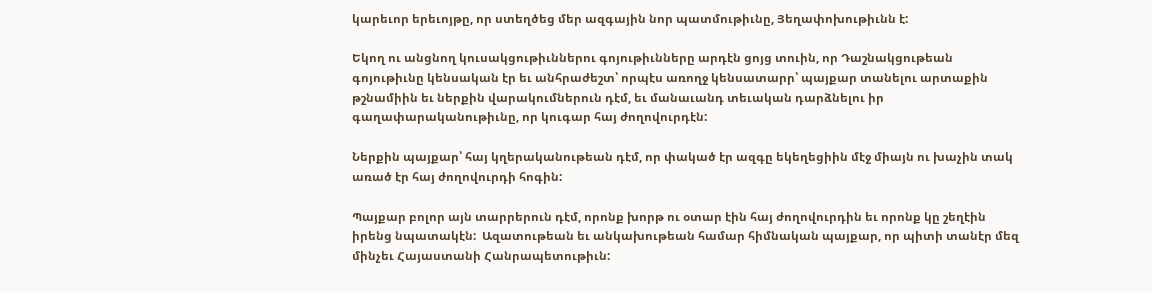կարեւոր երեւոյթը, որ ստեղծեց մեր ազգային նոր պատմութիւնը, Յեղափոխութիւնն է:

Եկող ու անցնող կուսակցութիւններու գոյութիւնները արդէն ցոյց տուին, որ Դաշնակցութեան գոյութիւնը կենսական էր եւ անհրաժեշտ՝ որպէս առողջ կենսատարր՝ պայքար տանելու արտաքին թշնամիին եւ ներքին վարակումներուն դէմ, եւ մանաւանդ տեւական դարձնելու իր գաղափարականութիւնը, որ կուգար հայ ժողովուրդէն:

Ներքին պայքար՝ հայ կղերականութեան դէմ, որ փակած էր ազգը եկեղեցիին մէջ միայն ու խաչին տակ առած էր հայ ժողովուրդի հոգին:

Պայքար բոլոր այն տարրերուն դէմ, որոնք խորթ ու օտար էին հայ ժողովուրդին եւ որոնք կը շեղէին իրենց նպատակէն:  Ազատութեան եւ անկախութեան համար հիմնական պայքար, որ պիտի տանէր մեզ մինչեւ Հայաստանի Հանրապետութիւն: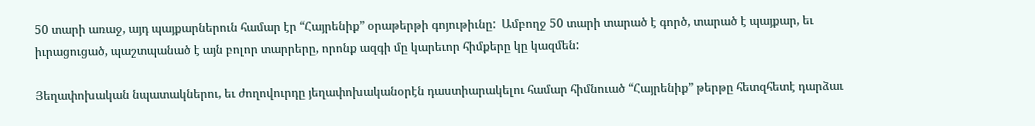50 տարի առաջ, այդ պայքարներուն համար էր “Հայրենիք” օրաթերթի գոյութիւնը:  Ամբողջ 50 տարի տարած է գործ, տարած է պայքար, եւ իւրացուցած, պաշտպանած է այն բոլոր տարրերը, որոնք ազգի մը կարեւոր հիմքերը կը կազմեն:

Յեղափոխական նպատակներու, եւ ժողովուրդը յեղափոխականօրէն դաստիարակելու համար հիմնուած “Հայրենիք” թերթը հետզհետէ դարձաւ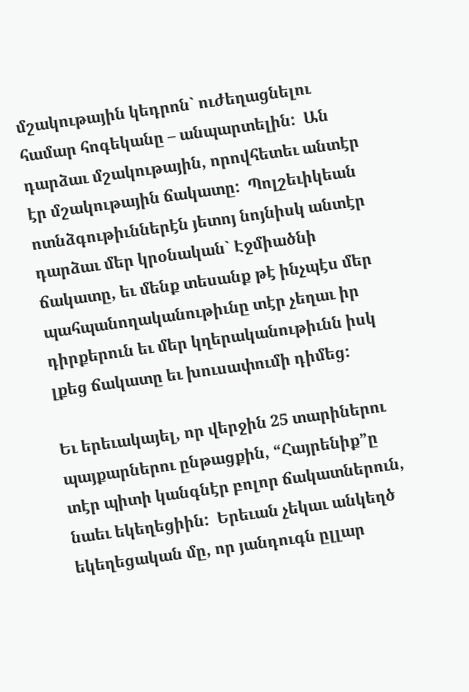մշակութային կեդրոն` ուժեղացնելու համար հոգեկանը – անպարտելին:  Ան դարձաւ մշակութային, որովհետեւ անտէր էր մշակութային ճակատը:  Պոլշեւիկեան ոտնձգութիւններէն յետոյ նոյնիսկ անտէր դարձաւ մեր կրօնական` Էջմիածնի ճակատը, եւ մենք տեսանք թէ ինչպէս մեր պահպանողականութիւնը տէր չեղաւ իր դիրքերուն եւ մեր կղերականութիւնն իսկ լքեց ճակատը եւ խուսափումի դիմեց:

Եւ երեւակայել, որ վերջին 25 տարիներու պայքարներու ընթացքին, “Հայրենիք”ը տէր պիտի կանգնէր բոլոր ճակատներուն, նաեւ եկեղեցիին:  Երեւան չեկաւ անկեղծ եկեղեցական մը, որ յանդուգն ըլլար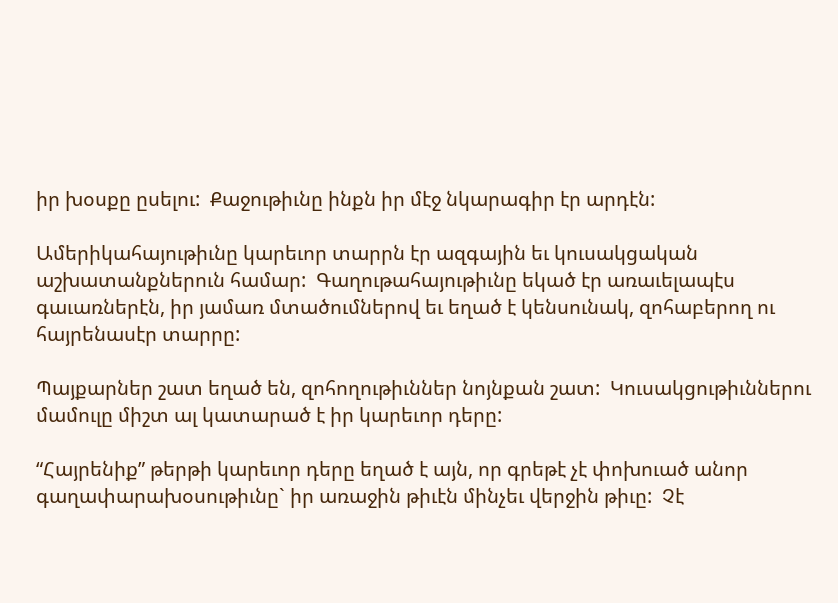իր խօսքը ըսելու:  Քաջութիւնը ինքն իր մէջ նկարագիր էր արդէն:

Ամերիկահայութիւնը կարեւոր տարրն էր ազգային եւ կուսակցական աշխատանքներուն համար:  Գաղութահայութիւնը եկած էր առաւելապէս գաւառներէն, իր յամառ մտածումներով եւ եղած է կենսունակ, զոհաբերող ու հայրենասէր տարրը:

Պայքարներ շատ եղած են, զոհողութիւններ նոյնքան շատ:  Կուսակցութիւններու մամուլը միշտ ալ կատարած է իր կարեւոր դերը:

“Հայրենիք” թերթի կարեւոր դերը եղած է այն, որ գրեթէ չէ փոխուած անոր գաղափարախօսութիւնը` իր առաջին թիւէն մինչեւ վերջին թիւը:  Չէ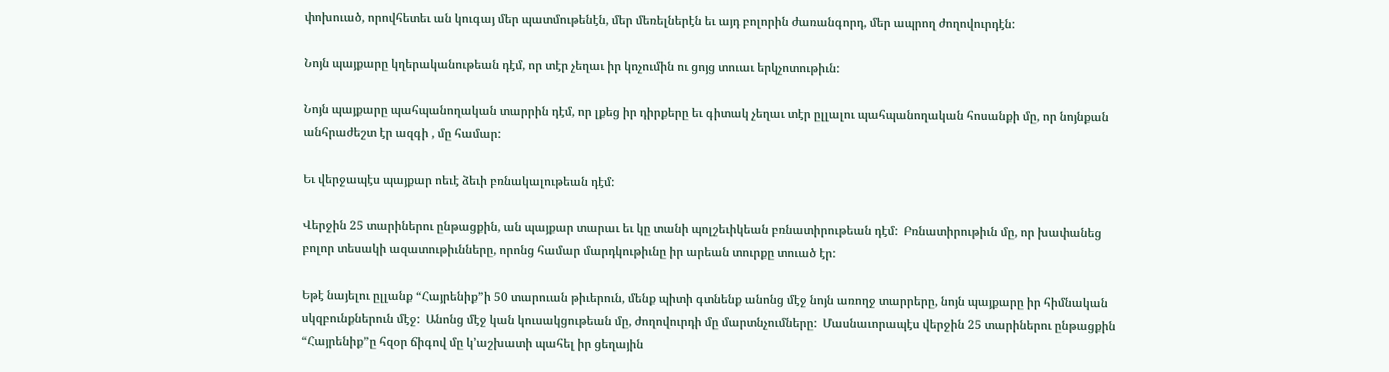փոխուած, որովհետեւ ան կուգայ մեր պատմութենէն, մեր մեռելներէն եւ այդ բոլորին ժառանգորդ, մեր ապրող ժողովուրդէն:

Նոյն պայքարը կղերականութեան դէմ, որ տէր չեղաւ իր կոչումին ու ցոյց տուաւ երկչոտութիւն:

Նոյն պայքարը պահպանողական տարրին դէմ, որ լքեց իր դիրքերը եւ գիտակ չեղաւ տէր ըլլալու պահպանողական հոսանքի մը, որ նոյնքան անհրաժեշտ էր ազգի , մը համար:

Եւ վերջապէս պայքար ոեւէ ձեւի բռնակալութեան դէմ:

Վերջին 25 տարիներու ընթացքին, ան պայքար տարաւ եւ կը տանի պոլշեւիկեան բռնատիրութեան դէմ:  Բռնատիրութիւն մը, որ խափանեց բոլոր տեսակի ազատութիւնները, որոնց համար մարդկութիւնը իր արեան տուրքը տուած էր:

Եթէ նայելու ըլլանք “Հայրենիք”ի 50 տարուան թիւերուն, մենք պիտի գտնենք անոնց մէջ նոյն առողջ տարրերը, նոյն պայքարը իր հիմնական սկզբունքներուն մէջ:  Անոնց մէջ կան կուսակցութեան մը, ժողովուրդի մը մարտնչումները:  Մասնաւորապէս վերջին 25 տարիներու ընթացքին “Հայրենիք”ը հզօր ճիգով մը կ’աշխատի պահել իր ցեղային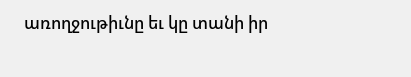առողջութիւնը եւ կը տանի իր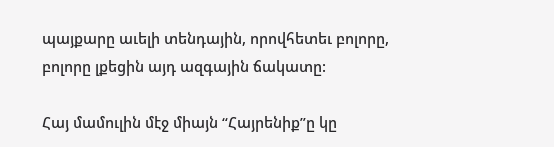պայքարը աւելի տենդային, որովհետեւ բոլորը, բոլորը լքեցին այդ ազգային ճակատը:

Հայ մամուլին մէջ միայն “Հայրենիք”ը կը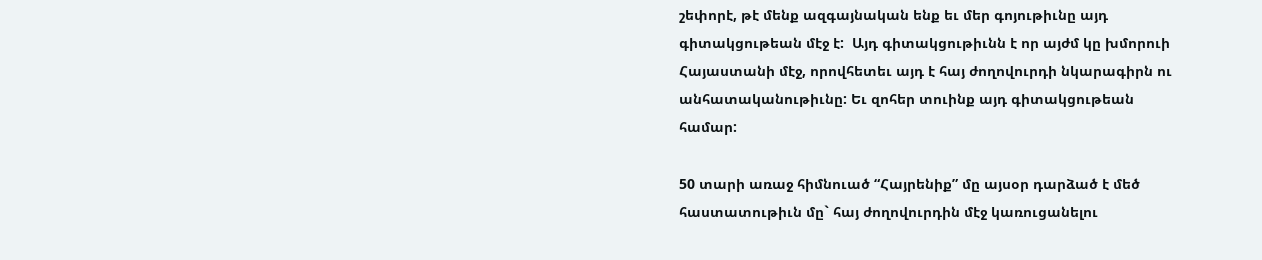շեփորէ, թէ մենք ազգայնական ենք եւ մեր գոյութիւնը այդ գիտակցութեան մէջ է:  Այդ գիտակցութիւնն է որ այժմ կը խմորուի Հայաստանի մէջ, որովհետեւ այդ է հայ ժողովուրդի նկարագիրն ու անհատականութիւնը: Եւ զոհեր տուինք այդ գիտակցութեան համար:

50 տարի առաջ հիմնուած “Հայրենիք” մը այսօր դարձած է մեծ հաստատութիւն մը` հայ ժողովուրդին մէջ կառուցանելու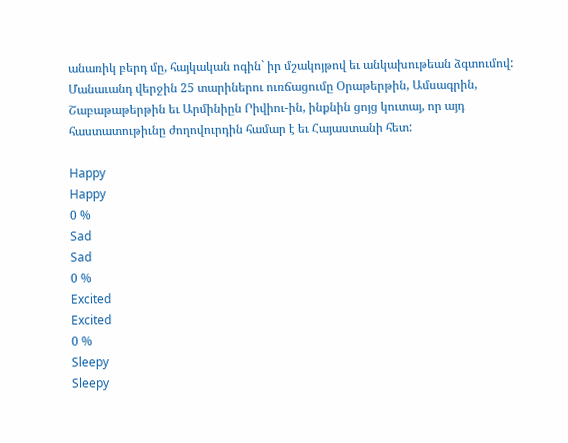անառիկ բերդ մը, հայկական ոգին` իր մշակոյթով եւ անկախութեան ձգտումով:  Մանաւանդ վերջին 25 տարիներու ուռճացումը Օրաթերթին, Ամսագրին, Շաբաթաթերթին եւ Արմինիըն Րիվիու-ին, ինքնին ցոյց կուտայ, որ այդ հաստատութիւնը ժողովուրդին համար է եւ Հայաստանի հետ:

Happy
Happy
0 %
Sad
Sad
0 %
Excited
Excited
0 %
Sleepy
Sleepy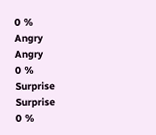0 %
Angry
Angry
0 %
Surprise
Surprise
0 %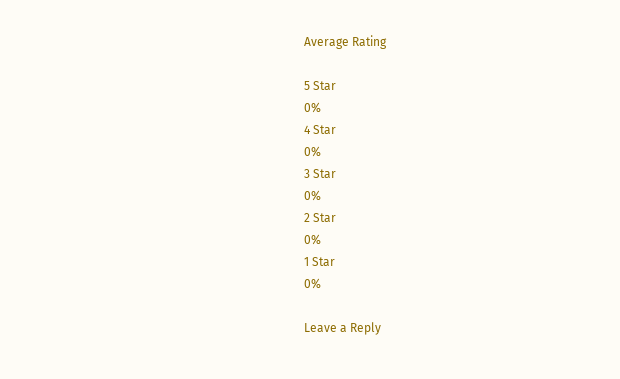Average Rating

5 Star
0%
4 Star
0%
3 Star
0%
2 Star
0%
1 Star
0%

Leave a Reply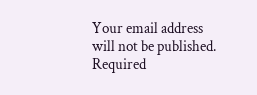Your email address will not be published. Required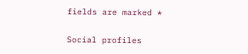fields are marked *

Social profiles